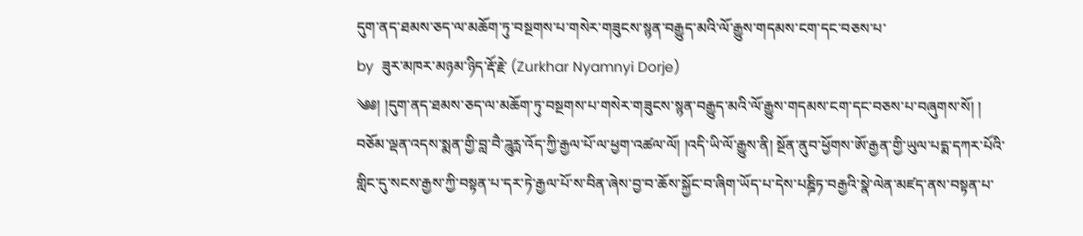དུག་ནད་ཐམས་ཅད་ལ་མཆོག་ཏུ་བསྔགས་པ་གསེར་གཟུངས་སྙན་བརྒྱུད་མའི་ལོ་རྒྱུས་གདམས་ངག་དང་བཅས་པ་
by  ཟུར་མཁར་མཉམ་ཉིད་རྡོ་རྗེ་ (Zurkhar Nyamnyi Dorje)
༄༅། །དུག་ནད་ཐམས་ཅད་ལ་མཆོག་ཏུ་བསྔགས་པ་གསེར་གཟུངས་སྙན་བརྒྱུད་མའི་ལོ་རྒྱུས་གདམས་ངག་དང་བཅས་པ་བཞུགས་སོ། ། བཅོམ་ལྡན་འདས་སྨན་གྱི་བླ་བཻ་ཌཱུརྻ་འོད་ཀྱི་རྒྱལ་པོ་ལ་ཕྱག་འཚལ་ལོ། །འདི་ཡི་ལོ་རྒྱུས་ནི། སྔོན་ནུབ་ཕྱོགས་ཨོ་རྒྱན་གྱི་ཡུལ་པདྨ་དཀར་པོའི་གླིང་དུ་སངས་རྒྱས་ཀྱི་བསྟན་པ་དར་ཏེ་རྒྱལ་པོ་ས་བིན་ཞེས་བྱ་བ་ཆོས་སྐྱོང་བ་ཞིག་ཡོད་པ་དེས་པཎྜིཏ་བརྒྱའི་སྣེ་ལེན་མཛད་ནས་བསྟན་པ་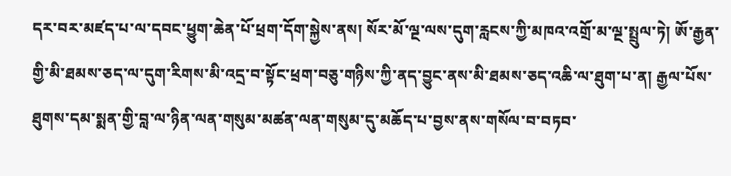དར་བར་མཛད་པ་ལ་དབང་ཕྱུག་ཆེན་པོ་ཕྲག་དོག་སྐྱེས་ནས། སོར་མོ་ལྔ་ལས་དུག་རླངས་ཀྱི་མཁའ་འགྲོ་མ་ལྔ་སྤྲུལ་ཏེ། ཨོ་རྒྱན་གྱི་མི་ཐམས་ཅད་ལ་དུག་རིགས་མི་འདྲ་བ་སྟོང་ཕྲག་བཅུ་གཉིས་ཀྱི་ནད་བྱུང་ནས་མི་ཐམས་ཅད་འཆི་ལ་ཐུག་པ་ན། རྒྱལ་པོས་ཐུགས་དམ་སྨན་གྱི་བླ་ལ་ཉིན་ལན་གསུམ་མཚན་ལན་གསུམ་དུ་མཆོད་པ་བྱས་ནས་གསོལ་བ་བཏབ་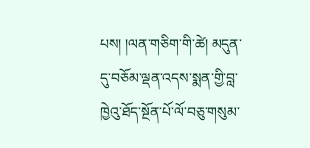པས། །ལན་གཅིག་གི་ཚེ། མདུན་དུ་བཅོམ་ལྡན་འདས་སྨན་གྱི་བླ་ཁྱེའུ་ཐོད་སྔོན་པོ་ལོ་བཅུ་གསུམ་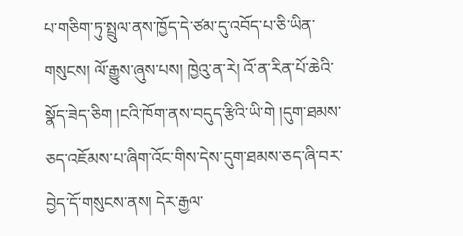པ་གཅིག་ཏུ་སྤྲུལ་ནས་ཁྱོད་དེ་ཙམ་དུ་འབོད་པ་ཅི་ཡིན་གསུངས། ལོ་རྒྱུས་ཞུས་པས། ཁྱེའུ་ན་རེ། འོ་ན་རིན་པོ་ཆེའི་སྣོད་ཟེད་ཅིག །ངའི་ཁོག་ནས་བདུད་རྩིའི་ཡི་གེ །དུག་ཐམས་ཅད་འཇོམས་པ་ཞིག་འོང་གིས་དེས་དུག་ཐམས་ཅད་ཞི་བར་བྱེད་དོ་གསུངས་ནས། དེར་རྒྱལ་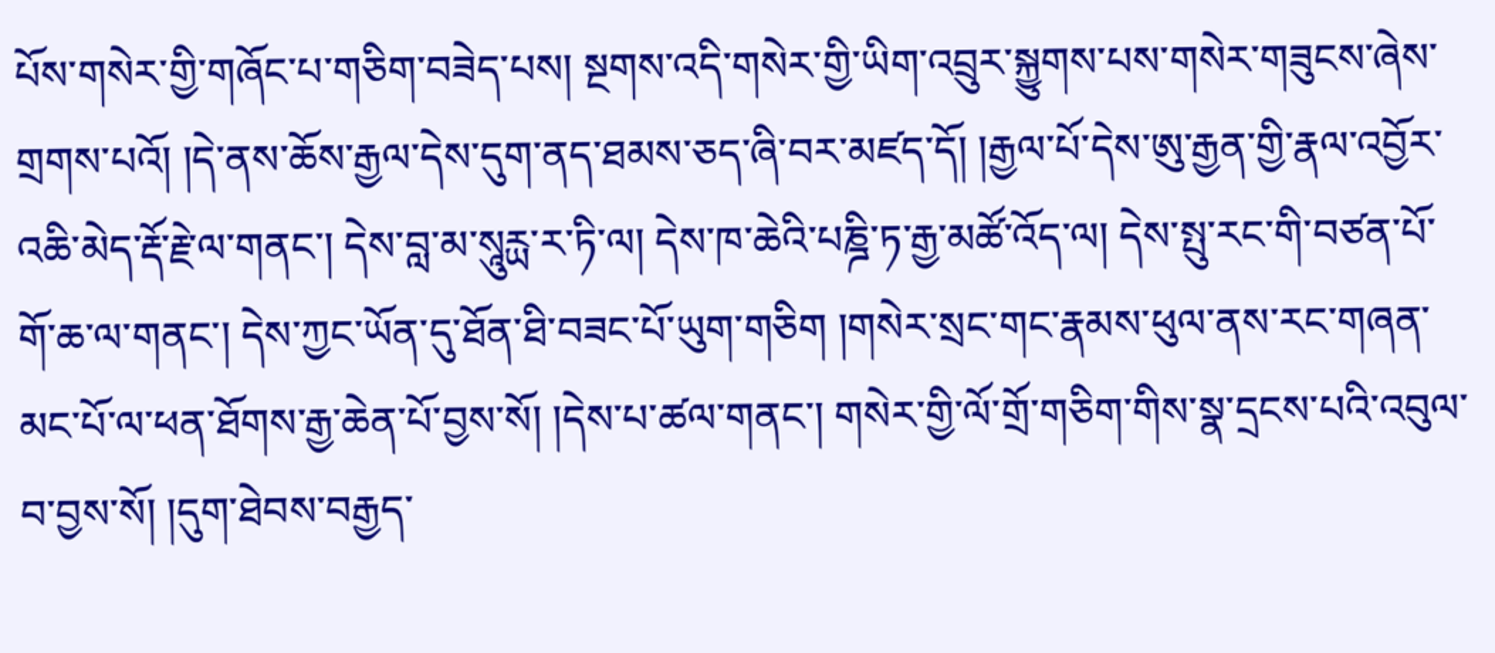པོས་གསེར་གྱི་གཞོང་པ་གཅིག་བཟེད་པས། སྔགས་འདི་གསེར་གྱི་ཡིག་འབྲུར་སྐྱུགས་པས་གསེར་གཟུངས་ཞེས་གྲགས་པའོ། །དེ་ནས་ཆོས་རྒྱལ་དེས་དུག་ནད་ཐམས་ཅད་ཞི་བར་མཛད་དོ། །རྒྱལ་པོ་དེས་ཨུ་རྒྱན་གྱི་རྣལ་འབྱོར་འཆི་མེད་རྡོ་རྗེ་ལ་གནང་། དེས་བླ་མ་སཱུརྻ་ར་ཏི་ལ། དེས་ཁ་ཆེའི་པཎྜི་ཏ་རྒྱ་མཚོ་འོད་ལ། དེས་སྤུ་རང་གི་བཙན་པོ་གོ་ཆ་ལ་གནང་། དེས་ཀྱང་ཡོན་དུ་ཐོན་ཐི་བཟང་པོ་ཡུག་གཅིག །གསེར་སྲང་གང་རྣམས་ཕུལ་ནས་རང་གཞན་མང་པོ་ལ་ཕན་ཐོགས་རྒྱ་ཆེན་པོ་བྱས་སོ། །དེས་པ་ཚལ་གནང་། གསེར་གྱི་ལོ་གྲོ་གཅིག་གིས་སྣ་དྲངས་པའི་འབུལ་བ་བྱས་སོ། །དུག་ཐེབས་བརྒྱད་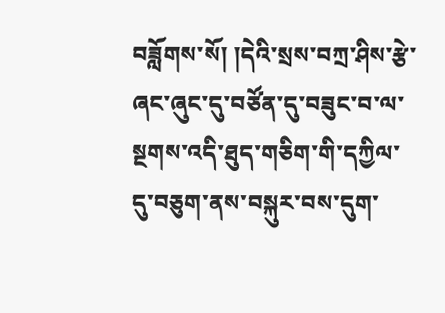བཟློགས་སོ། །དེའི་སྲས་བཀྲ་ཤིས་རྩེ་ཞང་ཞུང་དུ་བཙོན་དུ་བཟུང་བ་ལ་སྔགས་འདི་ཐུད་གཅིག་གི་དཀྱིལ་དུ་བཅུག་ནས་བསྐུར་བས་དུག་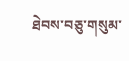ཐེབས་བཅུ་གསུམ་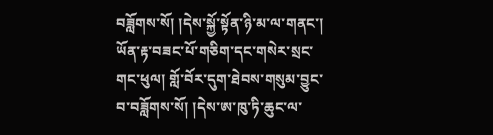བཟློགས་སོ། །དེས་སྐྱོ་སྟོན་ཉི་མ་ལ་གནང་། ཡོན་རྟ་བཟང་པོ་གཅིག་དང་གསེར་སྲང་གང་ཕུལ། གློ་བོར་དུག་ཐེབས་གསུམ་བྱུང་བ་བཟློགས་སོ། །དེས་ཨ་ཁུ་ཏི་ཆུང་ལ་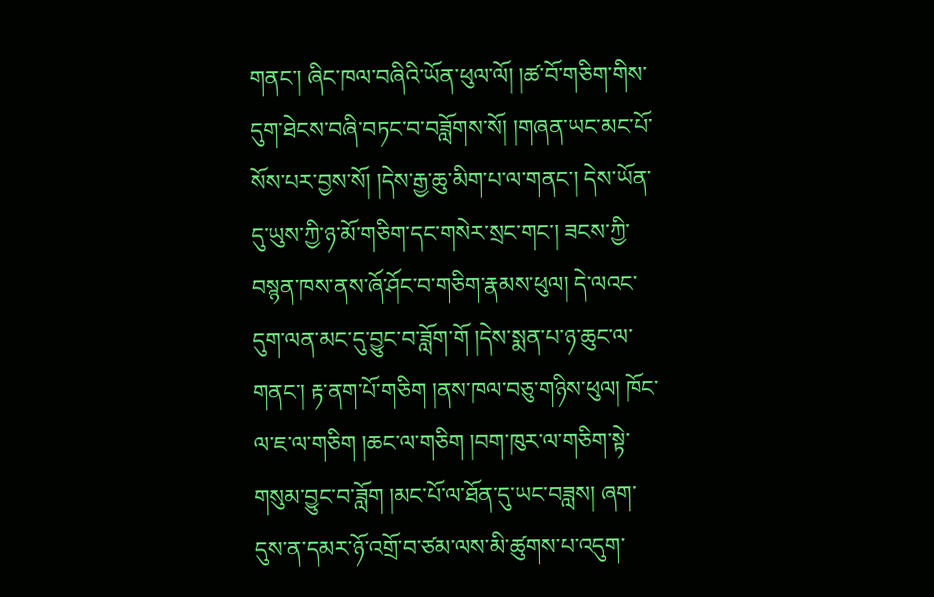གནང་། ཞིང་ཁལ་བཞིའི་ཡོན་ཕུལ་ལོ། །ཚ་བོ་གཅིག་གིས་དུག་ཐེངས་བཞི་བཏང་བ་བཟློགས་སོ། །གཞན་ཡང་མང་པོ་སོས་པར་བྱས་སོ། །དེས་རྒྱ་ཆུ་མིག་པ་ལ་གནང་། དེས་ཡོན་དུ་ཡུས་ཀྱི་ཉ་མོ་གཅིག་དང་གསེར་སྲང་གང་། ཟངས་ཀྱི་བསྙན་ཁས་ནས་ཞོ་ཤོང་བ་གཅིག་རྣམས་ཕུལ། དེ་ལའང་དུག་ལན་མང་དུ་བྱུང་བ་ཟློག་གོ །དེས་སྨན་པ་ཉ་ཆུང་ལ་གནང་། རྟ་ནག་པོ་གཅིག །ནས་ཁལ་བཅུ་གཉིས་ཕུལ། ཁོང་ལ་ཇ་ལ་གཅིག །ཆང་ལ་གཅིག །བག་ཁུར་ལ་གཅིག་སྟེ་གསུམ་བྱུང་བ་ཟློག །མང་པོ་ལ་ཐོན་དུ་ཡང་བཟླས། ཞག་དུས་ན་དམར་ཉོ་འགྲོ་བ་ཙམ་ལས་མི་ཚུགས་པ་འདུག་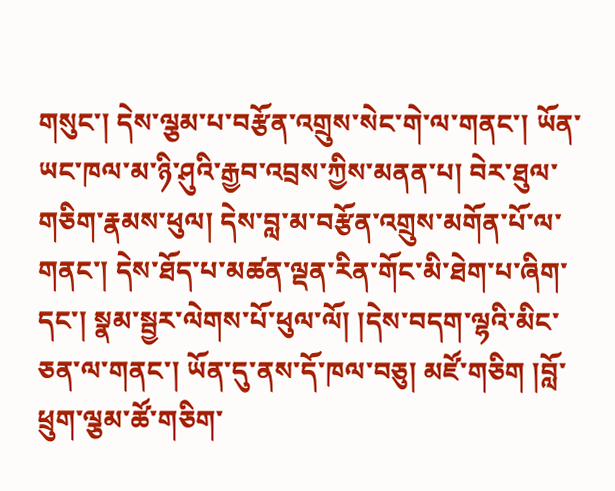གསུང་། དེས་ལྕམ་པ་བརྩོན་འགྲུས་སེང་གེ་ལ་གནང་། ཡོན་ཡང་ཁལ་མ་ཉི་ཤུའི་རྒྱབ་འབྲས་ཀྱིས་མནན་པ། བེར་ཐུལ་གཅིག་རྣམས་ཕུལ། དེས་བླ་མ་བརྩོན་འགྲུས་མགོན་པོ་ལ་གནང་། དེས་ཐོད་པ་མཚན་ལྡན་རིན་གོང་མི་ཐེག་པ་ཞིག་དང་། སྣམ་སྦྱར་ལེགས་པོ་ཕུལ་ལོ། །དེས་བདག་ལྷའི་མིང་ཅན་ལ་གནང་། ཡོན་དུ་ནས་དོ་ཁལ་བཅུ། མཛོ་གཅིག །བློ་ཕྲུག་ལྕམ་ཚོ་གཅིག་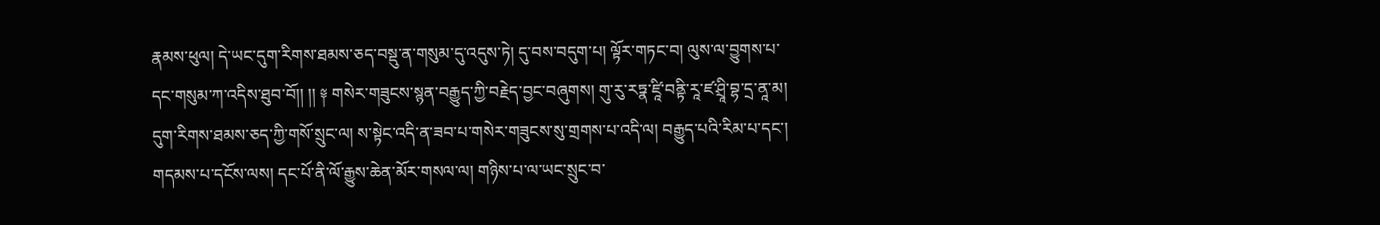རྣམས་ཕུལ། དེ་ཡང་དུག་རིགས་ཐམས་ཅད་བསྡུ་ན་གསུམ་དུ་འདུས་ཏེ། དུ་བས་བདུག་པ། ལྟོར་གཏང་བ། ལུས་ལ་བྱུགས་པ་དང་གསུམ་ཀ་འདིས་ཐུབ་བོ།། །། ༈ གསེར་གཟུངས་སྙན་བརྒྱུད་ཀྱི་བརྗེད་བྱང་བཞུགས། གུ་རུ་རཏྣ་ཛཱི་བནྟི་རཱ་ཛ་ཤྲཱི་བྷ་དྲ་ནཱ་མ། དུག་རིགས་ཐམས་ཅད་ཀྱི་གསོ་སྲུང་ལ། ས་སྟེང་འདི་ན་ཟབ་པ་གསེར་གཟུངས་སུ་གྲགས་པ་འདི་ལ། བརྒྱུད་པའི་རིམ་པ་དང་། གདམས་པ་དངོས་ལས། དང་པོ་ནི་ལོ་རྒྱུས་ཆེན་མོར་གསལ་ལ། གཉིས་པ་ལ་ཡང་སྲུང་བ་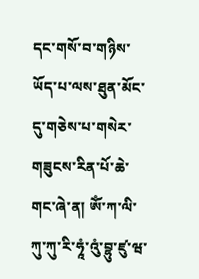དང་གསོ་བ་གཉིས་ཡོད་པ་ལས་ཐུན་མོང་དུ་གཅེས་པ་གསེར་གཟུངས་རིན་པོ་ཆེ་གང་ཞེ་ན། ཨོཾ་ཀ་ལི་ཀུ་ཀུ་རི་ཧཱཾ་འུཾ་བྷུ་ཛུ་ཝ་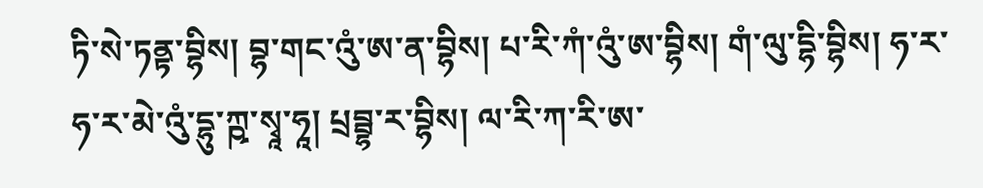ཏི་སེ་ཏནྟ་བྷིས། བྷ་གང་འུཾ་ཨ་ན་བྷིས། པ་རི་ཀཾ་འུཾ་ཨ་བྷིས། གཾ་ལུ་དྷི་བྷིས། ཧ་ར་ཧ་ར་མེ་འུཾ་དྷུ་ཀྵ་སྭཱ་ཧཱ། པྲབྦྷ་ར་བྷིས། ལ་རི་ཀ་རི་ཨ་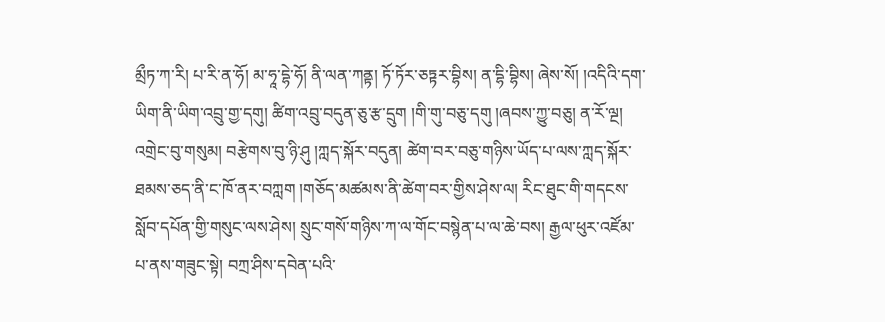མྲྀཏ་ཀ་རི། པ་རི་ན་ཧོ། མ་ཧཱ་དྷེ་ཧོ། ནི་ལན་ཀནྟ། ཏོ་ཏོར་ཅཏྟར་བྷིས། ན་དྷི་བྷིས། ཞེས་སོ། །འདིའི་དག་ཡིག་ནི་ཡིག་འབྲུ་གྱ་དགུ། ཚིག་འབྲུ་བདུན་ཅུ་རྩ་དྲུག །གི་གུ་བཅུ་དགུ །ཞབས་ཀྱུ་བཅུ། ན་རོ་ལྔ། འགྲེང་བུ་གསུམ། བརྩེགས་བུ་ཉི་ཤུ །ཀླད་སྐོར་བདུན། ཚེག་བར་བཅུ་གཉིས་ཡོད་པ་ལས་ཀླད་སྐོར་ཐམས་ཅད་ནི་ང་ཁོ་ནར་བཀླག །གཅོད་མཚམས་ནི་ཚེག་བར་གྱིས་ཤེས་ལ། རིང་ཐུང་གི་གདངས་སློབ་དཔོན་གྱི་གསུང་ལས་ཤེས། སྲུང་གསོ་གཉིས་ཀ་ལ་གོང་བསྙེན་པ་ལ་ཆེ་བས། རྒྱལ་ཕུར་འཛོམ་པ་ནས་གཟུང་སྟེ། བཀྲ་ཤིས་དབེན་པའི་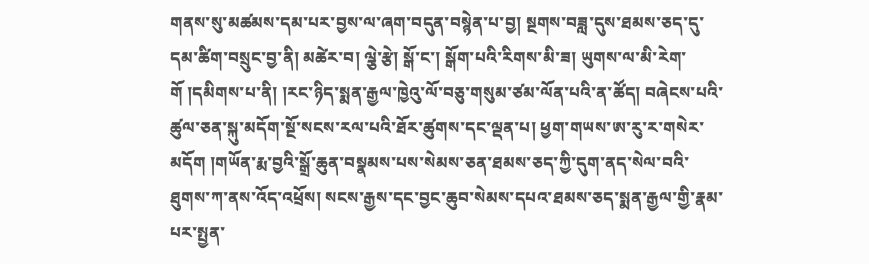གནས་སུ་མཚམས་དམ་པར་བྱས་ལ་ཞག་བདུན་བསྙེན་པ་བྱ། སྔགས་བཟླ་དུས་ཐམས་ཅད་དུ་དམ་ཚིག་བསྲུང་བྱ་ནི། མཚེར་བ། ལྕེ་རྩེ། སྒོ་ང་། སྒོག་པའི་རིགས་མི་ཟ། ཡུགས་ལ་མི་རེག་གོ །དམིགས་པ་ནི། །རང་ཉིད་སྨན་རྒྱལ་ཁྱེའུ་ལོ་བཅུ་གསུམ་ཙམ་ལོན་པའི་ན་ཚོད། བཞེངས་པའི་ཚུལ་ཅན་སྐུ་མདོག་སྔོ་སངས་རལ་པའི་ཐོར་ཚུགས་དང་ལྡན་པ། ཕྱག་གཡས་ཨ་རུ་ར་གསེར་མདོག །གཡོན་རྨ་བྱའི་སྒྲོ་ཆུན་བསྣམས་པས་སེམས་ཅན་ཐམས་ཅད་ཀྱི་དུག་ནད་སེལ་བའི་ཐུགས་ཀ་ནས་འོད་འཕྲོས། སངས་རྒྱས་དང་བྱང་ཆུབ་སེམས་དཔའ་ཐམས་ཅད་སྨན་རྒྱལ་གྱི་རྣམ་པར་སྤྱན་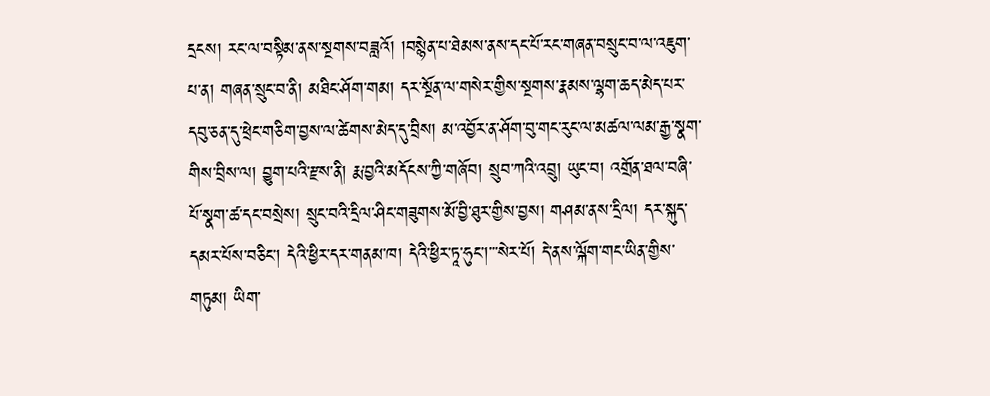དྲངས། རང་ལ་བསྟིམ་ནས་སྔགས་བཟླའོ། །བསྙེན་པ་ཐེམས་ནས་དང་པོ་རང་གཞན་བསྲུང་བ་ལ་འཇུག་པ་ན། གཞན་སྲུང་བ་ནི། མཐིང་ཤོག་གམ། དར་སྔོན་ལ་གསེར་གྱིས་སྔགས་རྣམས་ལྷག་ཆད་མེད་པར་དབུ་ཅན་དུ་ཕྲེང་གཅིག་བྱས་ལ་ཚེགས་མེད་དུ་བྲིས། མ་འབྱོར་ན་ཤོག་བུ་གང་རུང་ལ་མཚལ་ལམ་རྒྱ་སྣག་གིས་བྲིས་ལ། བྱུག་པའི་རྫས་ནི། རྨ་བྱའི་མདོངས་ཀྱི་གཞོབ། སྲུབ་ཀའི་འབྲུ། ཡུང་བ། འགྲོན་ཐལ་བཞི་པོ་སྣག་ཚ་དང་བསྲེས། སྲུང་བའི་དྲིལ་ཤིང་གཟུགས་མོ་བྱི་ཐུར་གྱིས་བྱས། གཤམ་ནས་དྲིལ། དར་སྐུད་དམར་པོས་བཅིང་། དེའི་ཕྱིར་དར་གནམ་ཁ། དེའི་ཕྱིར་ཏཱ་ཧུང་།་་་སེར་པོ། དེ་ནས་ལྐོག་གང་ཡིན་གྱིས་གཏུམ། ཡིག་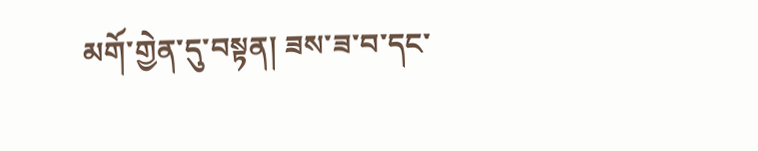མགོ་གྱེན་དུ་བསྟན། ཟས་ཟ་བ་དང་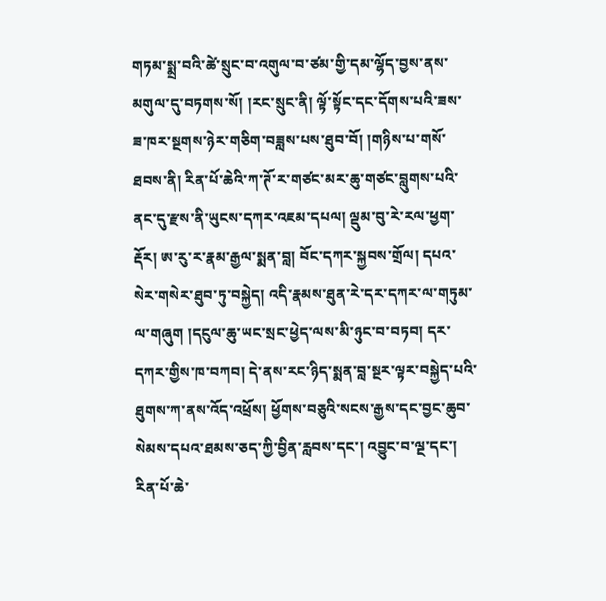གཏམ་སྨྲ་བའི་ཚེ་སྲུང་བ་འགུལ་བ་ཙམ་གྱི་དམ་ལྷོད་བྱས་ནས་མགུལ་དུ་བཏགས་སོ། །རང་སྲུང་ནི། ལྟོ་སྟོང་དང་དོགས་པའི་ཟས་ཟ་ཁར་སྔགས་ཉེར་གཅིག་བཟླས་པས་ཐུབ་བོ། །གཉིས་པ་གསོ་ཐབས་ནི། རིན་པོ་ཆེའི་ཀ་ཊོ་ར་གཙང་མར་ཆུ་གཙང་བླུགས་པའི་ནང་དུ་རྫས་ནི་ཡུངས་དཀར་འཇམ་དཔལ། ལྡུམ་བུ་རེ་རལ་ཕྱག་རྡོར། ཨ་རུ་ར་རྣམ་རྒྱལ་སྨན་བླ། བོང་དཀར་སྐྱབས་གྲོལ། དཔའ་སེར་གསེར་ཐུབ་ཏུ་བསྐྱེད། འདི་རྣམས་ཐུན་རེ་དར་དཀར་ལ་གཏུམ་ལ་གཞུག །དངུལ་ཆུ་ཡང་སྲང་ཕྱེད་ལས་མི་ཉུང་བ་བཏབ། དར་དཀར་གྱིས་ཁ་བཀབ། དེ་ནས་རང་ཉིད་སྨན་བླ་སྔར་ལྟར་བསྐྱེད་པའི་ཐུགས་ཀ་ནས་འོད་འཕྲོས། ཕྱོགས་བཅུའི་སངས་རྒྱས་དང་བྱང་ཆུབ་སེམས་དཔའ་ཐམས་ཅད་ཀྱི་བྱིན་རླབས་དང་། འབྱུང་བ་ལྔ་དང་། རིན་པོ་ཆེ་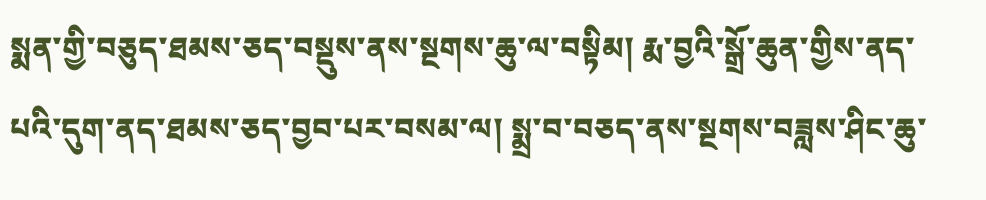སྨན་གྱི་བཅུད་ཐམས་ཅད་བསྡུས་ནས་སྔགས་ཆུ་ལ་བསྟིམ། རྨ་བྱའི་སྒྲོ་ཆུན་གྱིས་ནད་པའི་དུག་ནད་ཐམས་ཅད་བྱབ་པར་བསམ་ལ། སྨྲ་བ་བཅད་ནས་སྔགས་བཟླས་ཤིང་ཆུ་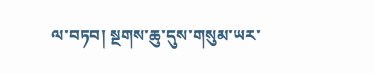ལ་བཏབ། སྔགས་ཆུ་དུས་གསུམ་ཡར་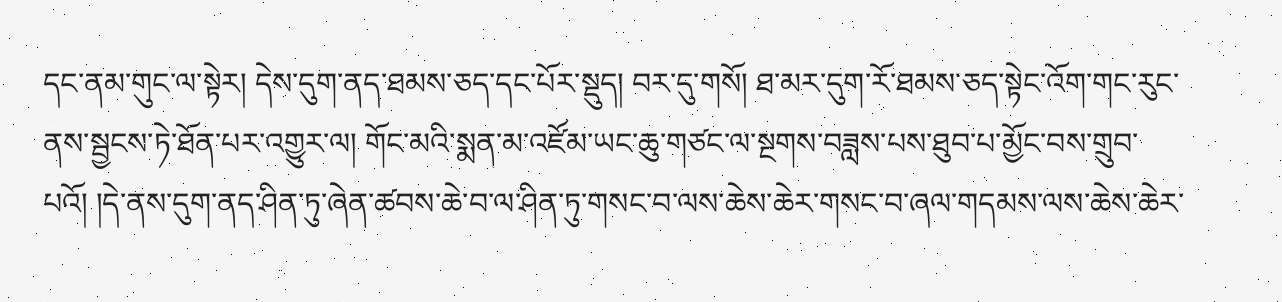དང་ནམ་གུང་ལ་སྟེར། དེས་དུག་ནད་ཐམས་ཅད་དང་པོར་སྡུད། བར་དུ་གསོ། ཐ་མར་དུག་རོ་ཐམས་ཅད་སྟེང་འོག་གང་རུང་ནས་སྦྱངས་ཏེ་ཐོན་པར་འགྱུར་ལ། གོང་མའི་སྨན་མ་འཛོམ་ཡང་ཆུ་གཙང་ལ་སྔགས་བཟླས་པས་ཐུབ་པ་མྱོང་བས་གྲུབ་པའོ། །དེ་ནས་དུག་ནད་ཤིན་ཏུ་ཞེན་ཚབས་ཆེ་བ་ལ་ཤིན་ཏུ་གསང་བ་ལས་ཆེས་ཆེར་གསང་བ་ཞལ་གདམས་ལས་ཆེས་ཆེར་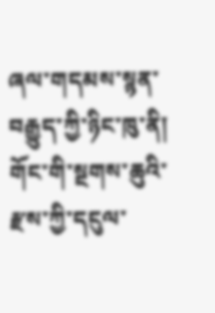ཞལ་གདམས་སྙན་བརྒྱུད་ཀྱི་ཉིང་ཁུ་ནི། གོང་གི་སྔགས་ཆུའི་རྫས་ཀྱི་དངུལ་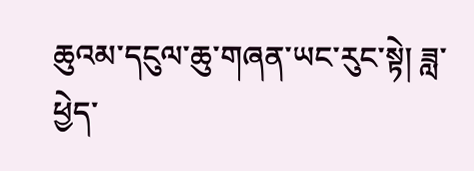ཆུའམ་དངུལ་ཆུ་གཞན་ཡང་རུང་སྟེ། ཟླ་ཕྱེད་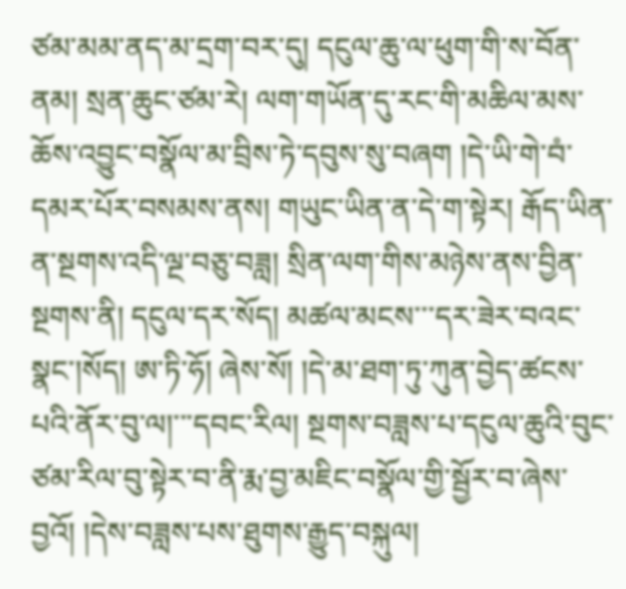ཙམ་མམ་ནད་མ་དྲག་བར་དུ། དངུལ་ཆུ་ལ་ཕུག་གི་ས་བོན་ནམ། སྲན་ཆུང་ཙམ་རེ། ལག་གཡོན་དུ་རང་གི་མཆིལ་མས་ཆོས་འབྱུང་བསྣོལ་མ་བྲིས་ཏེ་དབུས་སུ་བཞག །དེ་ཡི་གེ་བཾ་དམར་པོར་བསམས་ནས། གཡུང་ཡིན་ན་དེ་ག་སྟེར། རྒོད་ཡིན་ན་སྔགས་འདི་ལྔ་བཅུ་བཟླ། སྲིན་ལག་གིས་མཉེས་ནས་བྱིན་སྔགས་ནི། དངུལ་དར་སོད། མཚལ་མངས་་་དར་ཟེར་བའང་སྣང་།སོད། ཨ་ཏི་ཧོ། ཞེས་སོ། །དེ་མ་ཐག་ཏུ་ཀུན་བྱེད་ཚངས་པའི་ནོར་བུ་ལ།་་་དབང་རིལ། སྔགས་བཟླས་པ་དངུལ་ཆུའི་བུང་ཙམ་རིལ་བུ་སྟེར་བ་ནི་རྨ་བྱ་མཇིང་བསྣོལ་གྱི་སྦྱོར་བ་ཞེས་བྱའོ། །དེས་བཟླས་པས་ཐུགས་རྒྱུད་བསྐུལ།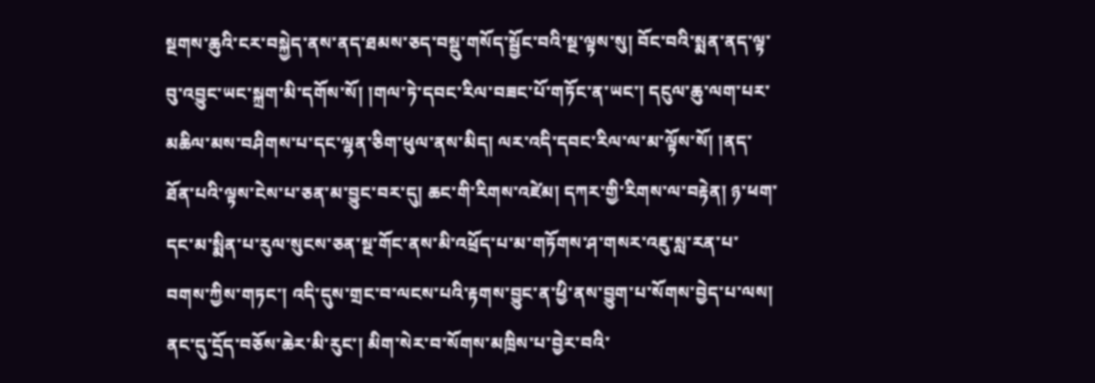སྔགས་ཆུའི་ངར་བསྐྱེད་ནས་ནད་ཐམས་ཅད་བསྡུ་གསོད་སྦྱོང་བའི་སྔ་ལྟས་སུ། བོང་བའི་སྨན་ནད་ལྟ་བུ་འབྱུང་ཡང་སྐྲག་མི་དགོས་སོ། །གལ་ཏེ་དབང་རིལ་བཟང་པོ་གཏོང་ན་ཡང་། དངུལ་ཆུ་ལག་པར་མཆིལ་མས་བཤིགས་པ་དང་ལྷན་ཅིག་ཕུལ་ནས་མིད། ལར་འདི་དབང་རིལ་ལ་མ་ལྟོས་སོ། །ནད་ཐོན་པའི་ལྟས་ངེས་པ་ཅན་མ་བྱུང་བར་དུ། ཆང་གི་རིགས་འཛེམ། དཀར་གྱི་རིགས་ལ་བརྟེན། ཉ་ཕག་དང་མ་སྨིན་པ་རུལ་སུངས་ཅན་སྔ་གོང་ནས་མི་འཕྲོད་པ་མ་གཏོགས་ཤ་གསར་འཇུ་སླ་རན་པ་བགས་ཀྱིས་གཏང་། འདི་དུས་གྲང་བ་ལངས་པའི་རྟགས་བྱུང་ན་ཕྱི་ནས་བྱུག་པ་སོགས་བྱེད་པ་ལས། ནང་དུ་དྲོད་བཅོས་ཆེར་མི་རུང་། མིག་སེར་བ་སོགས་མཁྲིས་པ་བྱེར་བའི་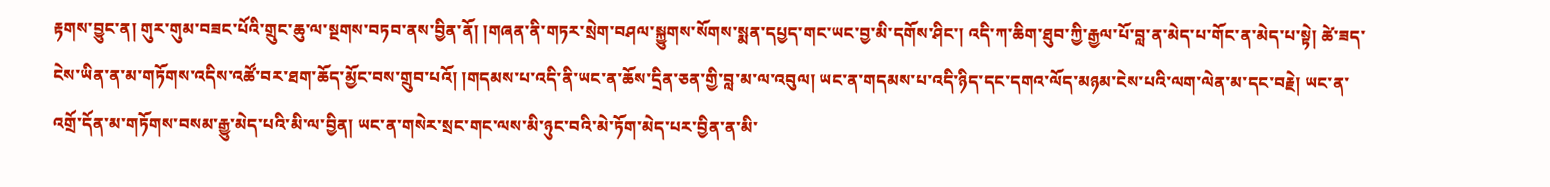རྟགས་བྱུང་ན། གུར་གུམ་བཟང་པོའི་གྲུང་ཆུ་ལ་སྔགས་བཏབ་ནས་བྱིན་ནོ། །གཞན་ནི་གཏར་སྲེག་བཤལ་སྐྱུགས་སོགས་སྨན་དཔྱད་གང་ཡང་བྱ་མི་དགོས་ཤིང་། འདི་ཀ་ཆིག་ཐུབ་ཀྱི་རྒྱལ་པོ་བླ་ན་མེད་པ་གོང་ན་མེད་པ་སྟེ། ཚེ་ཟད་ངེས་ཡིན་ན་མ་གཏོགས་འདིས་འཚོ་བར་ཐག་ཆོད་མྱོང་བས་གྲུབ་པའོ། །གདམས་པ་འདི་ནི་ཡང་ན་ཆོས་དྲིན་ཅན་གྱི་བླ་མ་ལ་འབུལ། ཡང་ན་གདམས་པ་འདི་ཉིད་དང་དགའ་ལོད་མཉམ་ངེས་པའི་ལག་ལེན་མ་དང་བརྗེ། ཡང་ན་འགྲོ་དོན་མ་གཏོགས་བསམ་རྒྱུ་མེད་པའི་མི་ལ་བྱིན། ཡང་ན་གསེར་སྲང་གང་ལས་མི་ཉུང་བའི་མེ་ཏོག་མེད་པར་བྱིན་ན་མི་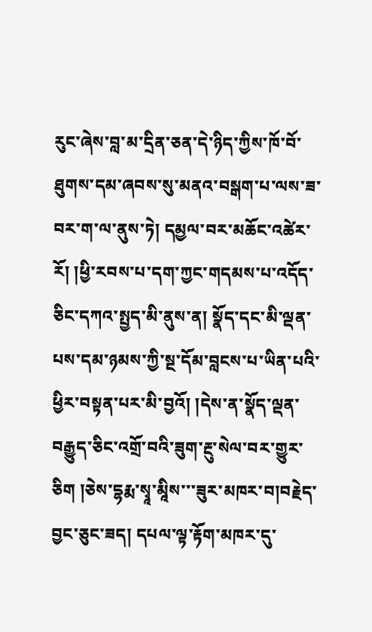རུང་ཞེས་བླ་མ་དྲིན་ཅན་དེ་ཉིད་ཀྱིས་ཁོ་བོ་ཐུགས་དམ་ཞབས་སུ་མནའ་བསྒག་པ་ལས་ཟ་བར་ག་ལ་ནུས་ཏེ། དམྱལ་བར་མཆོང་འཚེར་རོ། །ཕྱི་རབས་པ་དག་ཀྱང་གདམས་པ་འདོད་ཅིང་དཀའ་སྤྱད་མི་ནུས་ན། སྣོད་དང་མི་ལྡན་པས་དམ་ཉམས་ཀྱི་སྔ་དོམ་བླངས་པ་ཡིན་པའི་ཕྱིར་བསྟན་པར་མི་བྱའོ། །དེས་ན་སྣོད་ལྡན་བརྒྱུད་ཅིང་འགྲོ་བའི་ཟུག་རྔུ་སེལ་བར་གྱུར་ཅིག །ཅེས་དྷརྨ་སྭཱ་མཱིས་་་ཟུར་མཁར་བ།བརྗེད་བྱང་ཅུང་ཟད། དཔལ་ལྟ་རྟོག་མཁར་དུ་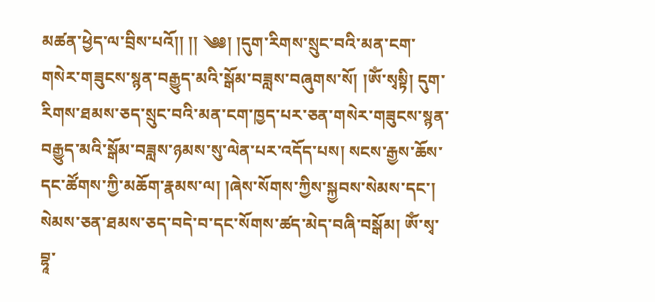མཚན་ཕྱེད་ལ་བྲིས་པའོ།། །། ༄༅། །དུག་རིགས་སྲུང་བའི་མན་ངག་གསེར་གཟུངས་སྙན་བརྒྱུད་མའི་སྒོམ་བཟླས་བཞུགས་སོ། །ཨོཾ་སྭསྟི། དུག་རིགས་ཐམས་ཅད་སྲུང་བའི་མན་ངག་ཁྱད་པར་ཅན་གསེར་གཟུངས་སྙན་བརྒྱུད་མའི་སྒོམ་བཟླས་ཉམས་སུ་ལེན་པར་འདོད་པས། སངས་རྒྱས་ཆོས་དང་ཚོགས་ཀྱི་མཆོག་རྣམས་ལ། །ཞེས་སོགས་ཀྱིས་སྐྱབས་སེམས་དང་། སེམས་ཅན་ཐམས་ཅད་བདེ་བ་དང་སོགས་ཚད་མེད་བཞི་བསྒོམ། ཨོཾ་སྭ་བྷཱ་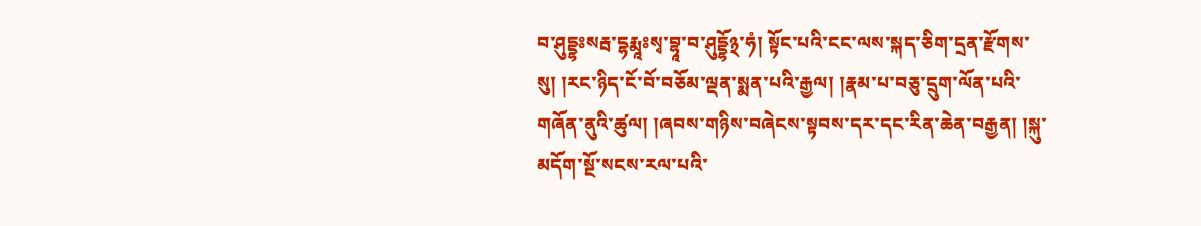བ་ཤུདྡྷཿསརྦ་དྷརྨཱཿསྭ་བྷཱ་བ་ཤུདྡྷོ྅་ཧཾ། སྟོང་པའི་ངང་ལས་སྐད་ཅིག་དྲན་རྫོགས་སུ། །རང་ཉིད་ངོ་བོ་བཅོམ་ལྡན་སྨན་པའི་རྒྱལ། །རྣམ་པ་བཅུ་དྲུག་ལོན་པའི་གཞོན་ནུའི་ཚུལ། །ཞབས་གཉིས་བཞེངས་སྟབས་དར་དང་རིན་ཆེན་བརྒྱན། །སྐུ་མདོག་སྔོ་སངས་རལ་པའི་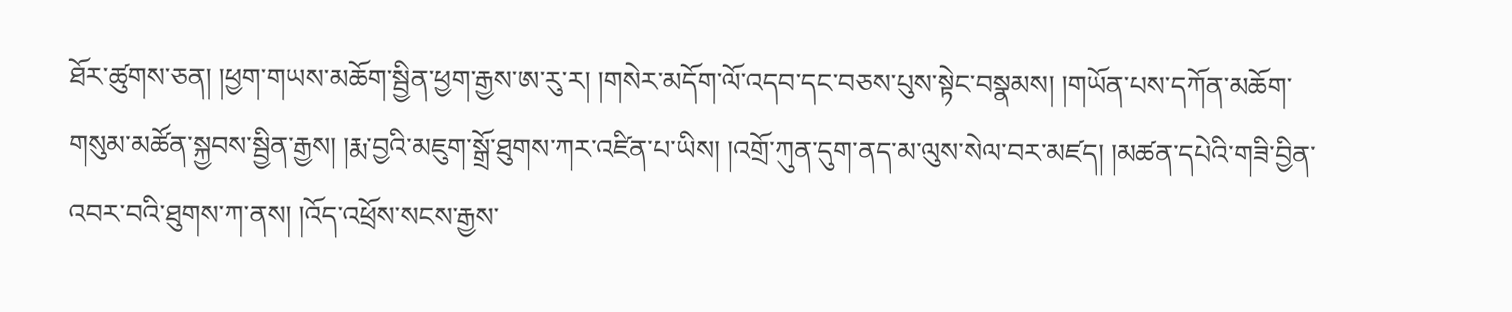ཐོར་ཚུགས་ཅན། །ཕྱག་གཡས་མཆོག་སྦྱིན་ཕྱག་རྒྱས་ཨ་རུ་ར། །གསེར་མདོག་ལོ་འདབ་དང་བཅས་པུས་སྟེང་བསྣམས། །གཡོན་པས་དཀོན་མཆོག་གསུམ་མཚོན་སྐྱབས་སྦྱིན་རྒྱས། །རྨ་བྱའི་མཇུག་སྒྲོ་ཐུགས་ཀར་འཛིན་པ་ཡིས། །འགྲོ་ཀུན་དུག་ནད་མ་ལུས་སེལ་བར་མཛད། །མཚན་དཔེའི་གཟི་བྱིན་འབར་བའི་ཐུགས་ཀ་ནས། །འོད་འཕྲོས་སངས་རྒྱས་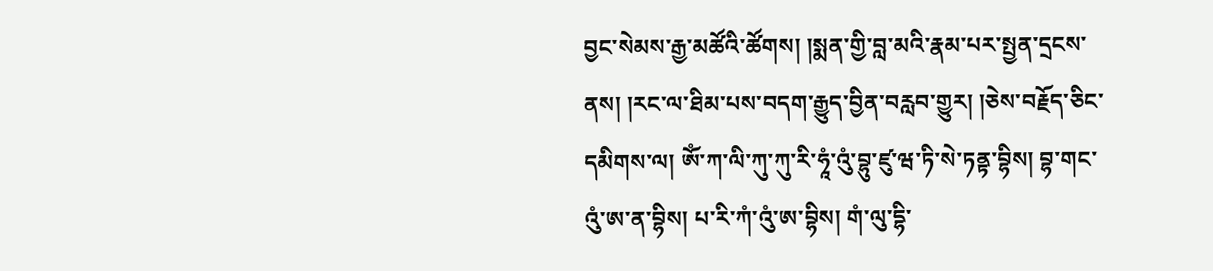བྱང་སེམས་རྒྱ་མཚོའི་ཚོགས། །སྨན་གྱི་བླ་མའི་རྣམ་པར་སྤྱན་དྲངས་ནས། །རང་ལ་ཐིམ་པས་བདག་རྒྱུད་བྱིན་བརླབ་གྱུར། །ཅེས་བརྗོད་ཅིང་དམིགས་ལ། ཨོཾ་ཀ་ལི་ཀུ་ཀུ་རི་ཧཱཾ་འུཾ་བྷུ་ཛུ་ཝ་ཏི་སེ་ཏནྟ་བྷིས། བྷ་གང་འུཾ་ཨ་ན་བྷིས། པ་རི་ཀཾ་འུཾ་ཨ་བྷིས། གཾ་ལུ་དྷི་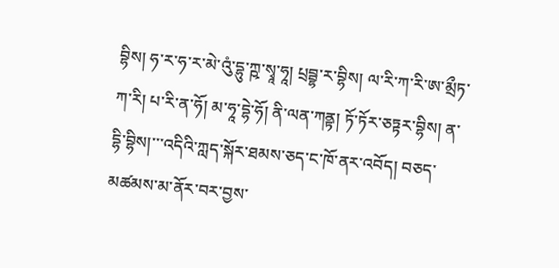བྷིས། ཧ་ར་ཧ་ར་མེ་འུཾ་དྷུ་ཀྵ་སྭཱ་ཧཱ། པྲབྦྷ་ར་བྷིས། ལ་རི་ཀ་རི་ཨ་མྲྀཏ་ཀ་རི། པ་རི་ན་ཧོ། མ་ཧཱ་དྷེ་ཧོ། ནི་ལན་ཀནྟ། ཏོ་ཏོར་ཅཏྟར་བྷིས། ན་དྷི་བྷིས།་་་འདིའི་ཀླད་སྐོར་ཐམས་ཅད་ང་ཁོ་ནར་འབོད། བཅད་མཚམས་མ་ནོར་བར་བྱས་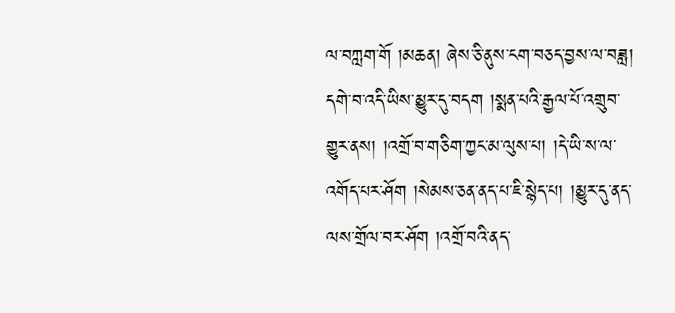ལ་བཀླག་གོ །མཆན། ཞེས་ཅི་ནུས་ངག་བཅད་བྱས་ལ་བཟླ། དགེ་བ་འདི་ཡིས་མྱུར་དུ་བདག །སྨན་པའི་རྒྱལ་པོ་འགྲུབ་གྱུར་ནས། །འགྲོ་བ་གཅིག་ཀྱང་མ་ལུས་པ། །དེ་ཡི་ས་ལ་འགོད་པར་ཤོག །སེམས་ཅན་ནད་པ་ཇི་སྙེད་པ། །མྱུར་དུ་ནད་ལས་གྲོལ་བར་ཤོག །འགྲོ་བའི་ནད་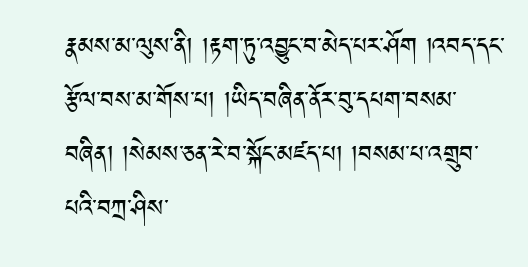རྣམས་མ་ལུས་ནི། །རྟག་ཏུ་འབྱུང་བ་མེད་པར་ཤོག །འབད་དང་རྩོལ་བས་མ་གོས་པ། །ཡིད་བཞིན་ནོར་བུ་དཔག་བསམ་བཞིན། །སེམས་ཅན་རེ་བ་སྐོང་མཛད་པ། །བསམ་པ་འགྲུབ་པའི་བཀྲ་ཤིས་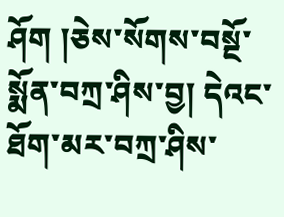ཤོག །ཅེས་སོགས་བསྔོ་སྨོན་བཀྲ་ཤིས་བྱ། དེའང་ཐོག་མར་བཀྲ་ཤིས་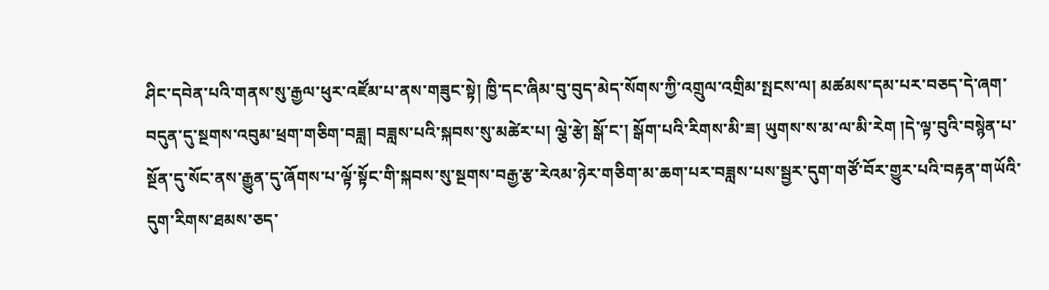ཤིང་དབེན་པའི་གནས་སུ་རྒྱལ་ཕུར་འཛོམ་པ་ནས་གཟུང་སྟེ། ཁྱི་དང་ཞིམ་བུ་བུད་མེད་སོགས་ཀྱི་འགྲུལ་འགྲིམ་སྤངས་ལ། མཚམས་དམ་པར་བཅད་དེ་ཞག་བདུན་དུ་སྔགས་འབུམ་ཕྲག་གཅིག་བཟླ། བཟླས་པའི་སྐབས་སུ་མཚེར་པ། ལྕེ་རྩེ། སྒོ་ང་། སྒོག་པའི་རིགས་མི་ཟ། ཡུགས་ས་མ་ལ་མི་རེག །དེ་ལྟ་བུའི་བསྙེན་པ་སྔོན་དུ་སོང་ནས་རྒྱུན་དུ་ཞོགས་པ་ལྟོ་སྟོང་གི་སྐབས་སུ་སྔགས་བརྒྱ་རྩ་རེའམ་ཉེར་གཅིག་མ་ཆག་པར་བཟླས་པས་སྦྱར་དུག་གཙོ་བོར་གྱུར་པའི་བརྟན་གཡོའི་དུག་རིགས་ཐམས་ཅད་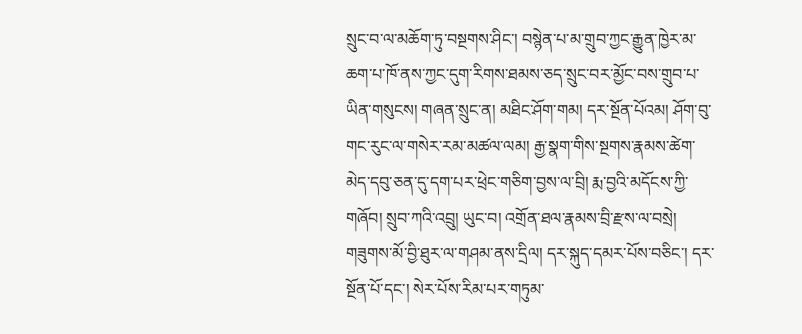སྲུང་བ་ལ་མཆོག་ཏུ་བསྔགས་ཤིང་། བསྙེན་པ་མ་གྲུབ་ཀྱང་རྒྱུན་ཁྱེར་མ་ཆག་པ་ཁོ་ནས་ཀྱང་དུག་རིགས་ཐམས་ཅད་སྲུང་བར་མྱོང་བས་གྲུབ་པ་ཡིན་གསུངས། གཞན་སྲུང་ན། མཐིང་ཤོག་གམ། དར་སྔོན་པོའམ། ཤོག་བུ་གང་རུང་ལ་གསེར་རམ་མཚལ་ལམ། རྒྱ་སྣག་གིས་སྔགས་རྣམས་ཚེག་མེད་དབུ་ཅན་དུ་དག་པར་ཕྲེང་གཅིག་བྱས་ལ་བྲི། རྨ་བྱའི་མདོངས་ཀྱི་གཞོབ། སྲུབ་ཀའི་འབྲུ། ཡུང་བ། འགྲོན་ཐལ་རྣམས་བྲི་རྫས་ལ་བསྲེ། གཟུགས་མོ་བྱི་ཐུར་ལ་གཤམ་ནས་དྲིལ། དར་སྐུད་དམར་པོས་བཅིང་། དར་སྔོན་པོ་དང་། སེར་པོས་རིམ་པར་གཏུམ་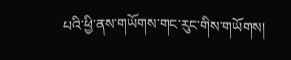པའི་ཕྱི་ནས་གཡོགས་གང་རུང་གིས་གཡོགས།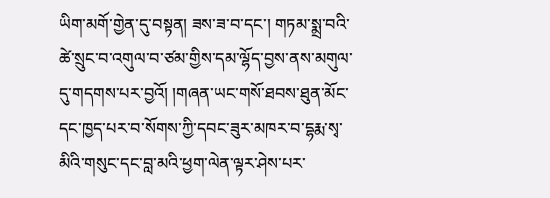ཡིག་མགོ་གྱེན་དུ་བསྟན། ཟས་ཟ་བ་དང་། གཏམ་སྨྲ་བའི་ཚེ་སྲུང་བ་འགུལ་བ་ཙམ་གྱིས་དམ་ལྷོད་བྱས་ནས་མགུལ་དུ་གདགས་པར་བྱའོ། །གཞན་ཡང་གསོ་ཐབས་ཐུན་མོང་དང་ཁྱད་པར་བ་སོགས་ཀྱི་དབང་ཟུར་མཁར་བ་དྷརྨ་སྭ་མིའི་གསུང་དང་བླ་མའི་ཕྱག་ལེན་ལྟར་ཤེས་པར་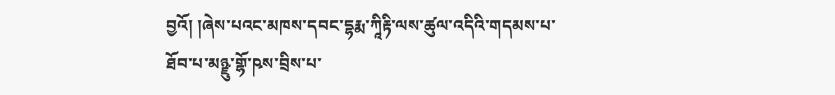བྱའོ། །ཞེས་པའང་མཁས་དབང་དྷརྨ་ཀཱིརྟི་ལས་ཚུལ་འདིའི་གདམས་པ་ཐོབ་པ་མཉྫུ་གྷོ་ཥས་བྲིས་པ་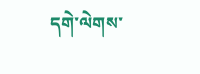དགེ་ལེགས་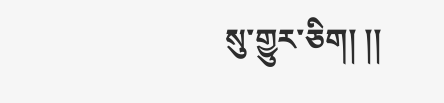སུ་གྱུར་ཅིག། །།